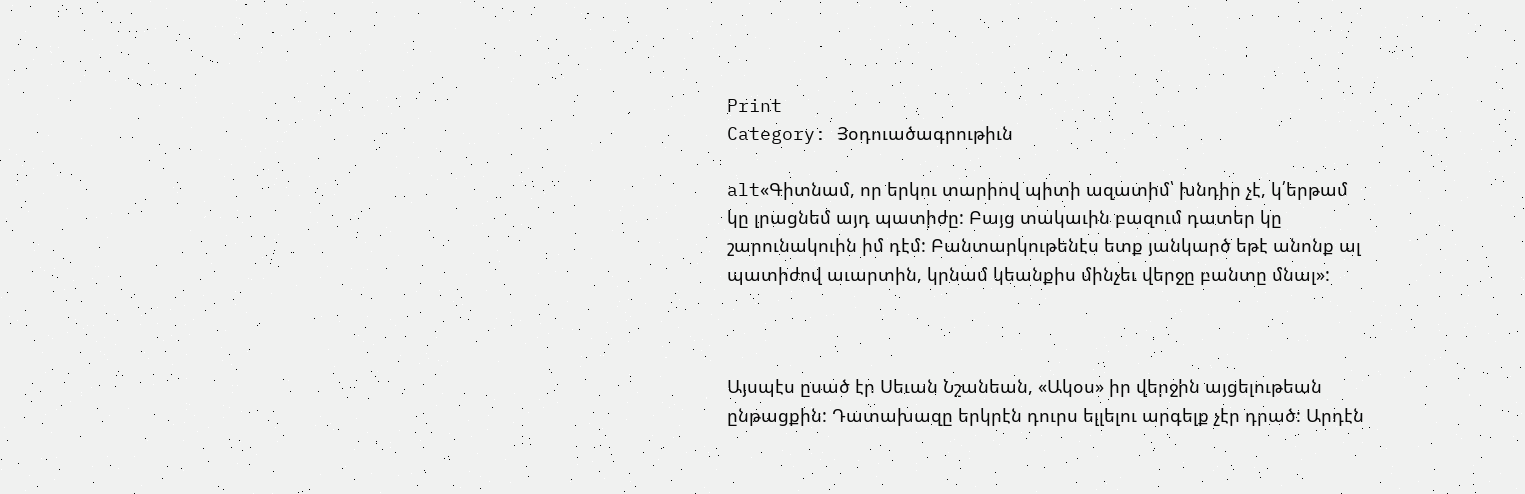Print
Category: Յօդուածագրութիւն

alt«Գիտնամ, որ երկու տարիով պիտի ազատիմ՝ խնդիր չէ, կ՛երթամ կը լրացնեմ այդ պատիժը: Բայց տակաւին բազում դատեր կը շարունակուին իմ դէմ: Բանտարկութենէս ետք յանկարծ եթէ անոնք ալ պատիժով աւարտին, կրնամ կեանքիս մինչեւ վերջը բանտը մնալ»:



Այսպէս ըսած էր Սեւան Նշանեան, «Ակօս» իր վերջին այցելութեան ընթացքին: Դատախազը երկրէն դուրս ելլելու արգելք չէր դրած: Արդէն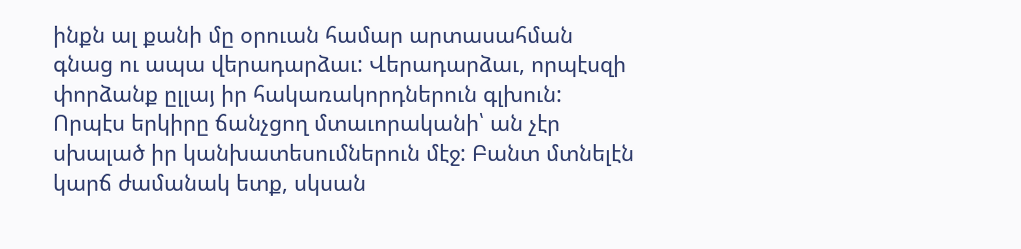ինքն ալ քանի մը օրուան համար արտասահման գնաց ու ապա վերադարձաւ: Վերադարձաւ, որպէսզի փորձանք ըլլայ իր հակառակորդներուն գլխուն:
Որպէս երկիրը ճանչցող մտաւորականի՝ ան չէր սխալած իր կանխատեսումներուն մէջ: Բանտ մտնելէն կարճ ժամանակ ետք, սկսան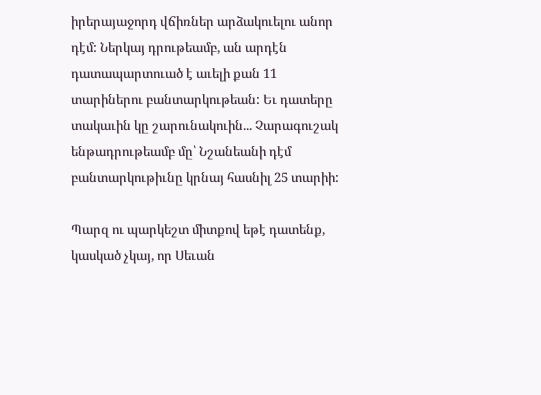իրերայաջորդ վճիռներ արձակուելու անոր դէմ: Ներկայ դրութեամբ, ան արդէն դատապարտուած է աւելի քան 11 տարիներու բանտարկութեան: Եւ դատերը տակաւին կը շարունակուին... Չարագուշակ ենթադրութեամբ մը՝ Նշանեանի դէմ բանտարկութիւնը կրնայ հասնիլ 25 տարիի:

Պարզ ու պարկեշտ միտքով եթէ դատենք, կասկած չկայ, որ Սեւան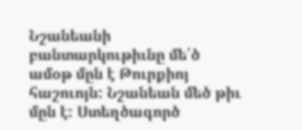Նշանեանի բանտարկութիւնը մե՛ծ ամօթ մըն է Թուրքիոյ հաշուոյն: Նշանեան մեծ թիւ մըն է: Ստեղծագործ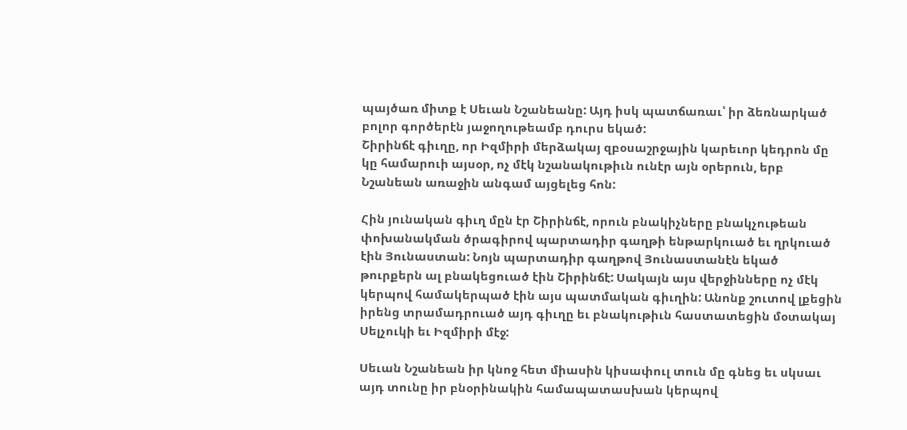պայծառ միտք է Սեւան Նշանեանը: Այդ իսկ պատճառաւ՝ իր ձեռնարկած բոլոր գործերէն յաջողութեամբ դուրս եկած:
Շիրինճէ գիւղը, որ Իզմիրի մերձակայ զբօսաշրջային կարեւոր կեդրոն մը կը համարուի այսօր, ոչ մէկ նշանակութիւն ունէր այն օրերուն, երբ Նշանեան առաջին անգամ այցելեց հոն:

Հին յունական գիւղ մըն էր Շիրինճէ, որուն բնակիչները բնակչութեան փոխանակման ծրագիրով պարտադիր գաղթի ենթարկուած եւ ղրկուած էին Յունաստան: Նոյն պարտադիր գաղթով Յունաստանէն եկած թուրքերն ալ բնակեցուած էին Շիրինճէ: Սակայն այս վերջինները ոչ մէկ կերպով համակերպած էին այս պատմական գիւղին: Անոնք շուտով լքեցին իրենց տրամադրուած այդ գիւղը եւ բնակութիւն հաստատեցին մօտակայ Սելչուկի եւ Իզմիրի մէջ:

Սեւան Նշանեան իր կնոջ հետ միասին կիսափուլ տուն մը գնեց եւ սկսաւ այդ տունը իր բնօրինակին համապատասխան կերպով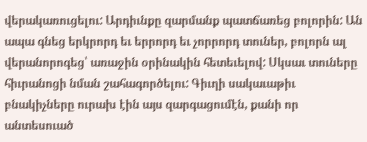վերակառուցելու: Արդիւնքը զարմանք պատճառեց բոլորին: Ան ապա գնեց երկրորդ եւ երրորդ եւ չորրորդ տուներ, բոլորն ալ վերանորոգեց՝ առաջին օրինակին հետեւելով: Սկսաւ տուները հիւրանոցի նման շահագործելու: Գիւղի սակաւաթիւ բնակիչները ուրախ էին այս զարգացումէն, քանի որ անտեսուած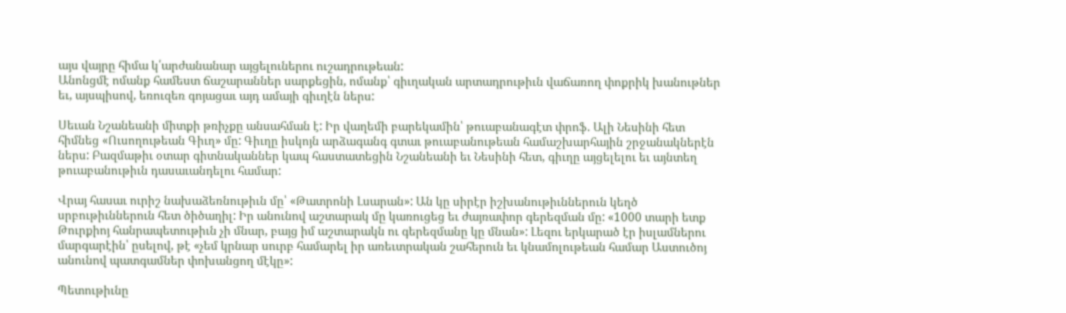այս վայրը հիմա կ՛արժանանար այցելուներու ուշադրութեան:
Անոնցմէ ոմանք համեստ ճաշարաններ սարքեցին, ոմանք՝ գիւղական արտադրութիւն վաճառող փոքրիկ խանութներ եւ, այսպիսով, եռուզեռ գոյացաւ այդ ամայի գիւղէն ներս:

Սեւան Նշանեանի միտքի թռիչքը անսահման է: Իր վաղեմի բարեկամին՝ թուաբանագէտ փրոֆ. Ալի Նեսինի հետ հիմնեց «Ուսողութեան Գիւղ» մը: Գիւղը իսկոյն արձագանգ գտաւ թուաբանութեան համաշխարհային շրջանակներէն ներս: Բազմաթիւ օտար գիտնականներ կապ հաստատեցին Նշանեանի եւ Նեսինի հետ, գիւղը այցելելու եւ այնտեղ թուաբանութիւն դասաւանդելու համար:

Վրայ հասաւ ուրիշ նախաձեռնութիւն մը՝ «Թատրոնի Լսարան»: Ան կը սիրէր իշխանութիւններուն կեղծ սրբութիւններուն հետ ծիծաղիլ: Իր անունով աշտարակ մը կառուցեց եւ ժայռափոր գերեզման մը: «1000 տարի ետք Թուրքիոյ հանրապետութիւն չի մնար, բայց իմ աշտարակն ու գերեզմանը կը մնան»: Լեզու երկարած էր իսլամներու մարգարէին՝ ըսելով, թէ «չեմ կրնար սուրբ համարել իր առեւտրական շահերուն եւ կնամոլութեան համար Աստուծոյ անունով պատգամներ փոխանցող մէկը»:

Պետութիւնը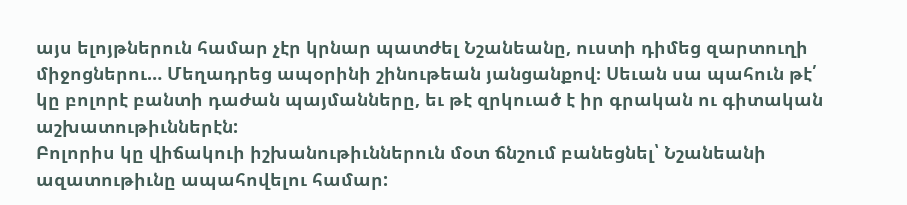այս ելոյթներուն համար չէր կրնար պատժել Նշանեանը, ուստի դիմեց զարտուղի միջոցներու… Մեղադրեց ապօրինի շինութեան յանցանքով։ Սեւան սա պահուն թէ՛ կը բոլորէ բանտի դաժան պայմանները, եւ թէ զրկուած է իր գրական ու գիտական աշխատութիւններէն:
Բոլորիս կը վիճակուի իշխանութիւններուն մօտ ճնշում բանեցնել՝ Նշանեանի ազատութիւնը ապահովելու համար: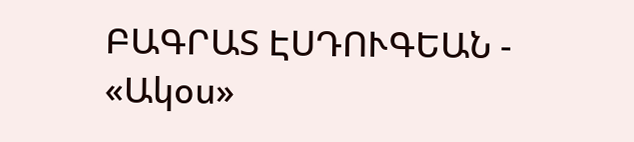ԲԱԳՐԱՏ ԷՍԴՈՒԳԵԱՆ - «Ակօս»